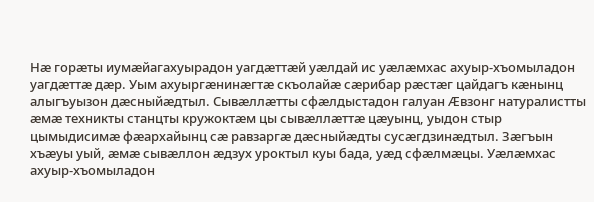Нæ горæты иумæйагахуырадон уагдæттæй уæлдай ис уæлæмхас ахуыр-хъомыладон уагдæттæ дæр. Уым ахуыргæнинæгтæ скъолайæ сæрибар рæстæг цайдагъ кæнынц алыгъуызон дæсныйæдтыл. Сывæллæтты сфæлдыстадон галуан Æвзонг натуралистты æмæ техникты станцты кружоктæм цы сывæллæттæ цæуынц, уыдон стыр цымыдисимæ фæархайынц сæ равзаргæ дæсныйæдты сусæгдзинæдтыл. Зæгъын хъæуы уый, æмæ сывæллон æдзух уроктыл куы бада, уæд сфæлмæцы. Уæлæмхас ахуыр-хъомыладон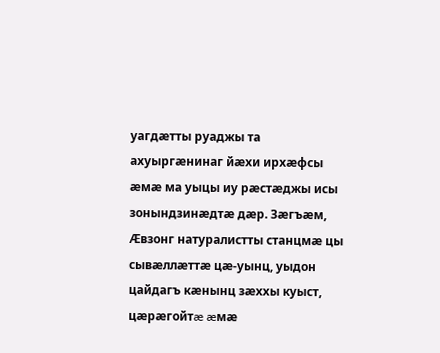уагдæтты руаджы та ахуыргæнинаг йæхи ирхæфсы æмæ ма уыцы иу рæстæджы исы зонындзинæдтæ дæр. Зæгъæм, Æвзонг натуралистты станцмæ цы сывæллæттæ цæ-уынц, уыдон цайдагъ кæнынц зæххы куыст, цæрæгойтæ æмæ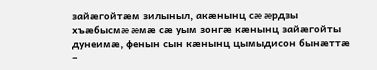зайæгойтæм зилыныл, акæнынц сæ æрдзы хъæбысмæ æмæ сæ уым зонгæ кæнынц зайæгойты дунеимæ, фенын сын кæнынц цымыдисон бынæттæ –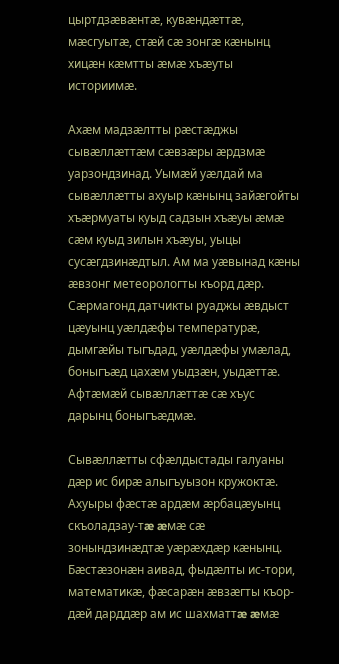цыртдзæвæнтæ, кувæндæттæ, мæсгуытæ, стæй сæ зонгæ кæнынц хицæн кæмтты æмæ хъæуты историимæ.

Ахæм мадзæлтты рæстæджы сывæллæттæм сæвзæры æрдзмæ уарзондзинад. Уымæй уæлдай ма сывæллæтты ахуыр кæнынц зайæгойты хъæрмуаты куыд садзын хъæуы æмæ сæм куыд зилын хъæуы, уыцы сусæгдзинæдтыл. Ам ма уæвынад кæны æвзонг метеорологты къорд дæр. Сæрмагонд датчикты руаджы æвдыст цæуынц уæлдæфы температурæ, дымгæйы тыгъдад, уæлдæфы умæлад, боныгъæд цахæм уыдзæн, уыдæттæ. Афтæмæй сывæллæттæ сæ хъус дарынц боныгъæдмæ.

Сывæллæтты сфæлдыстады галуаны дæр ис бирæ алыгъуызон кружоктæ.   Ахуыры фæстæ ардæм æрбацæуынц скъоладзау-тæ æмæ сæ зонындзинæдтæ уæрæхдæр кæнынц. Бæстæзонæн аивад, фыдæлты ис-тори, математикæ, фæсарæн æвзæгты къор-дæй дарддæр ам ис шахматтæ æмæ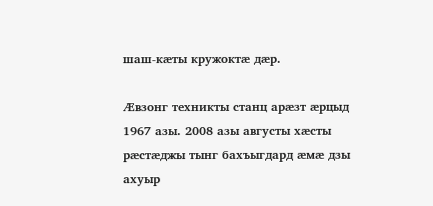шаш-кæты кружоктæ дæр.

Æвзонг техникты станц арæзт æрцыд 1967 азы. 2008 азы августы хæсты рæстæджы тынг бахъыгдард æмæ дзы ахуыр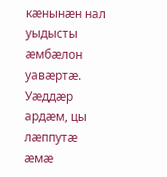кæнынæн нал уыдысты æмбæлон уавæртæ. Уæддæр ардæм, цы лæппутæ æмæ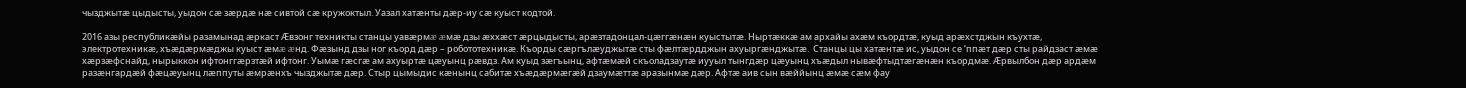чызджытæ цыдысты, уыдон сæ зæрдæ нæ сивтой сæ кружоктыл. Уазал хатæнты дæр-иу сæ куыст кодтой.

2016 азы республикæйы разамынад æркаст Æвзонг техникты станцы уавæрмæ æмæ дзы æххæст æрцыдысты, арæзтадонцал-цæггæнæн куыстытæ. Ныртæккæ ам архайы ахæм къордтæ, куыд арæхстджын къухтæ, электротехникæ, хъæдæрмæджы куыст æмæ æнд. Фæзынд дзы ног къорд дæр – робототехникæ. Къорды сæргълæуджытæ сты фæлтæрдджын ахуыргæнджытæ.  Станцы цы хатæнтæ ис, уыдон се ‘ппæт дæр сты райдзаст æмæ хæрзæфснайд, нырыккон ифтонггæрзтæй ифтонг. Уымæ гæсгæ ам ахуыртæ цæуынц рæвдз. Ам куыд зæгъынц, афтæмæй скъоладзаутæ иууыл тынгдæр цæуынц хъæдыл нывæфтыдтæгæнæн къордмæ. Æрвылбон дæр ардæм разæнгардæй фæцæуынц лæппуты æмрæнхъ чызджытæ дæр. Стыр цымыдис кæнынц сабитæ хъæдæрмæгæй дзаумæттæ аразынмæ дæр. Афтæ аив сын вæййынц æмæ сæм фау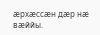æрхæссæн дæр нæ вæййы.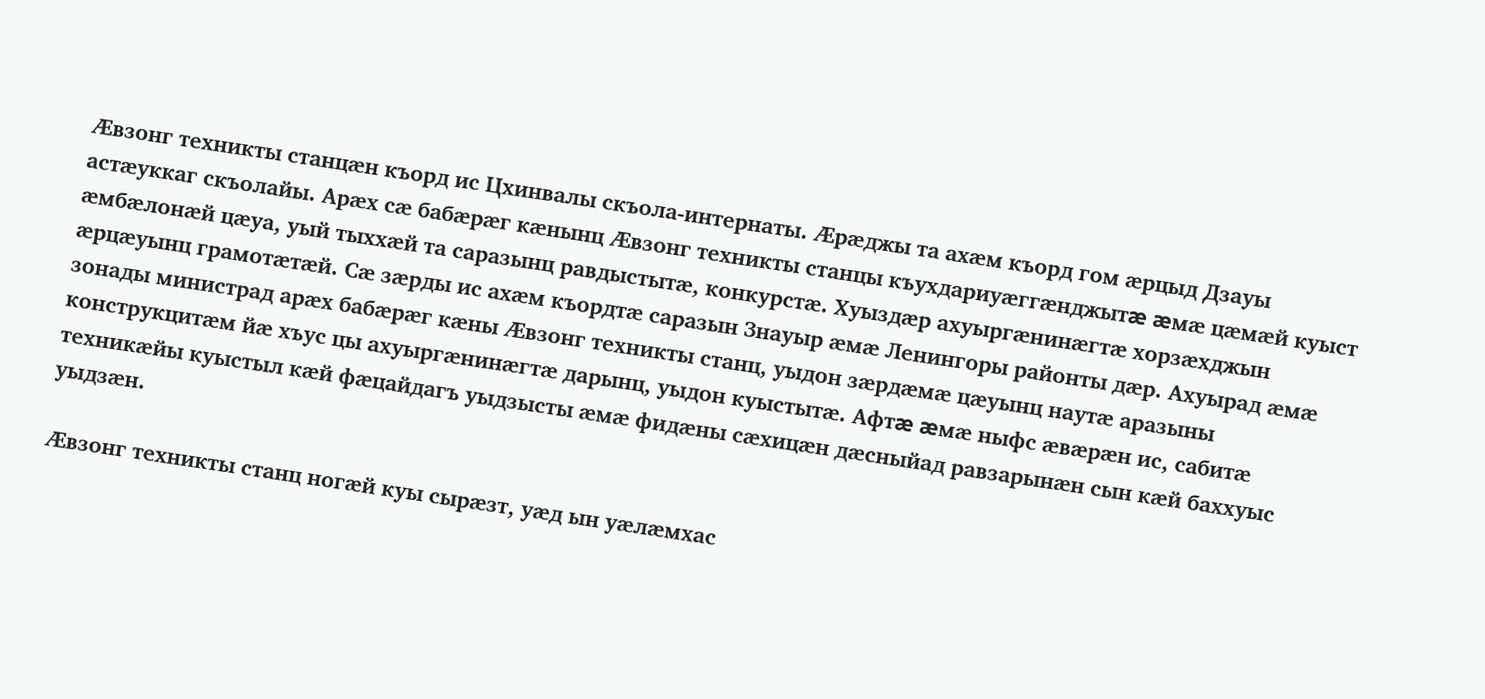Æвзонг техникты станцæн къорд ис Цхинвалы скъола-интернаты. Æрæджы та ахæм къорд гом æрцыд Дзауы астæуккаг скъолайы. Арæх сæ бабæрæг кæнынц Æвзонг техникты станцы къухдариуæггæнджытæ æмæ цæмæй куыст æмбæлонæй цæуа, уый тыххæй та саразынц равдыстытæ, конкурстæ. Хуыздæр ахуыргæнинæгтæ хорзæхджын æрцæуынц грамотæтæй. Сæ зæрды ис ахæм къордтæ саразын Знауыр æмæ Ленингоры районты дæр. Ахуырад æмæ зонады министрад арæх бабæрæг кæны Æвзонг техникты станц, уыдон зæрдæмæ цæуынц наутæ аразыны конструкцитæм йæ хъус цы ахуыргæнинæгтæ дарынц, уыдон куыстытæ. Афтæ æмæ ныфс æвæрæн ис, сабитæ техникæйы куыстыл кæй фæцайдагъ уыдзысты æмæ фидæны сæхицæн дæсныйад равзарынæн сын кæй баххуыс уыдзæн.

Æвзонг техникты станц ногæй куы сырæзт, уæд ын уæлæмхас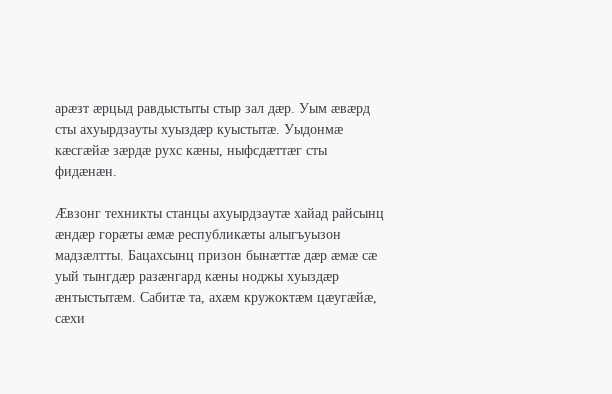арæзт æрцыд равдыстыты стыр зал дæр. Уым æвæрд сты ахуырдзауты хуыздæр куыстытæ. Уыдонмæ кæсгæйæ зæрдæ рухс кæны, ныфсдæттæг сты фидæнæн.

Æвзонг техникты станцы ахуырдзаутæ хайад райсынц æндæр горæты æмæ республикæты алыгъуызон мадзæлтты. Бацахсынц призон бынæттæ дæр æмæ сæ уый тынгдæр разæнгард кæны ноджы хуыздæр æнтыстытæм. Сабитæ та, ахæм кружоктæм цæугæйæ, сæхи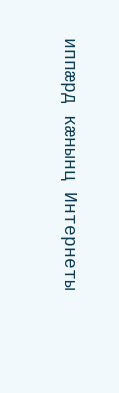иппæрд кæнынц Интернеты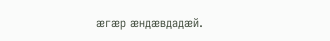æгæр æндæвдадæй.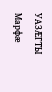УАЗÆГТЫ Марфæ